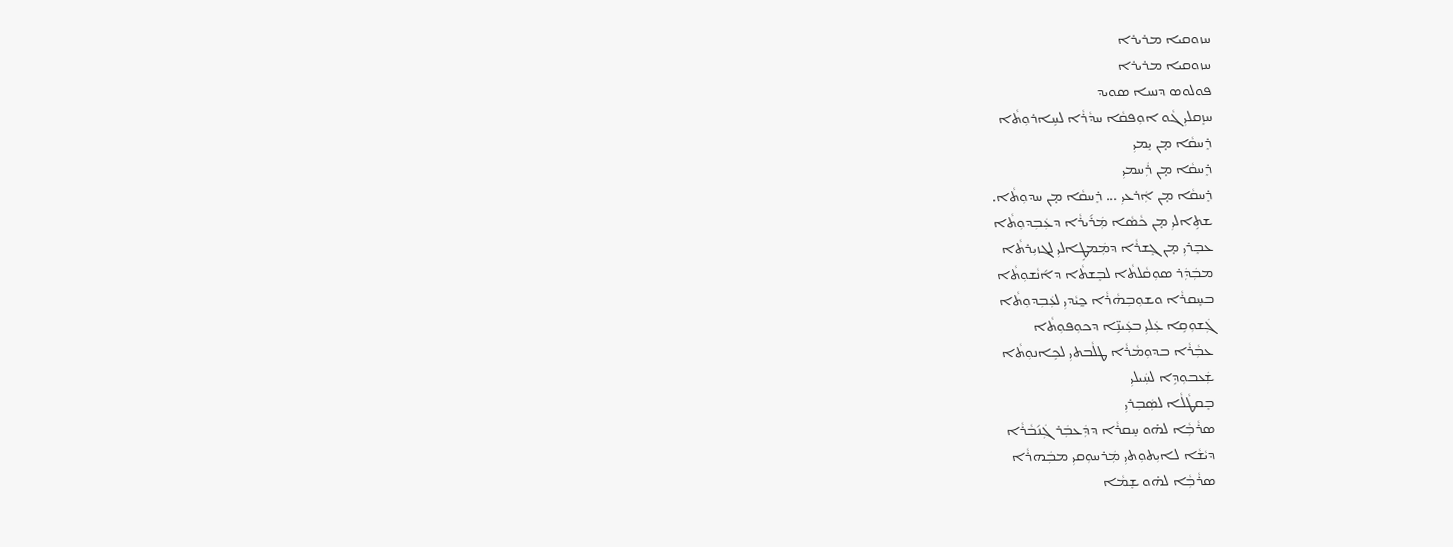ܚܙܘܩܝܐ ܡܪܝܪܐ
ܚܙܘܩܝܐ ܡܪܝܪܐ
ܦܘܠܘܣ ܕܢܚܐ ܣܘܝܕ
ܚܙܸܩܠܝܼ ܓܵܘ ܐܘܼܦܩܵܐ ܚܕܵܪܵܐ ܠܚܹܐܪܘܼܬܵܐ
ܪܸܚܩܵܐ ܡ̣ܢ ܝܸܡܝܼ
ܪܸܚܩܵܐ ܡ̣ܢ ܪܲܚܡܝܼ
ܪܸܚܩܵܐ ܡ̣ܢ ܐܲܪܥܝܼ ... ܪܸܚܩܵܐ ܡ̣ܢ ܚܕܘܼܬܵܐ.
ܫܬܹܐܠܝܼ ܡ̣ܢ ܟܵܣܵܐ ܡܲܪ݇ܝܪܵܐ ܕܥܲܒܼܕܘܼܬܵܐ
ܥܒܸܪܝܼ ܡ̣ܢ ܓܸܫܪܵܐ ܕܡܲܡܛܹܐܠܝܼ ܠܓܙܝܼܪܬܵܐ
ܡܒܲܕܲܪ ܣܘܼܩܵܠܬܵܐ ܠܒܸܫܬܵܐ ܕܐ݇ܢܵܫܘܼܬܵܐ
ܒܚܸܩܪܵܐ ܘܫܘܼܒܼܗܵܪܵܐ ܟ̰ܝܵܕܝܼ ܠܥܲܒܼܕܘܼܬܵܐ
ܓܲܫܘܼܩܹܐ ܥܲܠܝܼ ܒܥܲܝܢܹ̈ܐ ܕܟܘܼܦܘܼܬܵܐ
ܥܒܼܵܪܵܐ ܒܕܘܼܡܵܪܵܐ ܛܠܵܒܬܝܼ ܠܟܹܐܢܘܼܬܵܐ
ܫܲܥܒܘܼܕܹܐ ܠܚܲܝܠܝܼ
ܒܸܩܛܵܠܵܐ ܠܣܲܒܼܪܝܼ
ܣܪܵܒܼܵܐ ܠܗ̇ܘ ܚܸܩܪܵܐ ܕܕܲܥܒܲܪ ܓܲܢ݇ܒܵܪܵܐ
ܕܝܵܫܵܐ ܠܐܝܼܬܘܼܬܝܼ ܡܲܪܚܘܼܩܝܼ ܡܒܲܗܪܵܐ
ܣܪܵܒܼܵܐ ܠܗ̇ܘ ܫܸܡܵܐ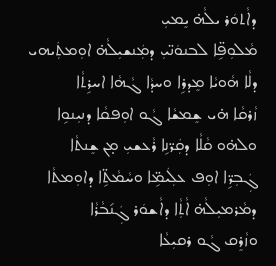ܕܐܵܬܘܿܪ ܝܠܵܗ̇ ܝܸܡܝܼ
ܡܵܠܘܼܦܹ̈ܐ ܠܒܢܘܿܢ̈ܝܼ ܕܡܲܢܫܝܼܠܵܗ̇ ܐܘܼܡܬܲܝܗܝ
ܕܠܵܐ ܗܵܘܝܵܐ ܡܸܕܪܹܐ ܘܚܕܵܐ ܓܵܗܵܐ ܐܚܪܹܬܵܐ
ܙܵܪܩܵܐ ܗ̇ܝ ܫܸܡܫܵܐ ܓܵܘ ܐܘܼܦܩܵܐ ܕܢܝܼܢܘܹܐ
ܘܠܗ̇ܘ ܩܵܠܵܐ ܕܩܲܪ̈ܢܹܐ ܪܵܥܫܝܼ ܡ̣ܢ ܫܸܢܬܵܐ
ܓܲܒܼܪܹ̈ܐ ܐܘܼܦ ܥܠܲܝܡܹ̈ܐ ܘܚܵܡܵܬܹ̈ܐ ܕܐܘܼܡܬܵܐ
ܕܡܵܪܡܝܼܠܵܗ̇ ܐܵܬܼܵܐ ܕܐܵܫܘܿܪ ܓܲܢ݇ܒܵܪܵܐ
ܘܙܵܪܸܩ ܓܵܘ ܪܩܝܼܥܵܐ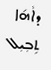ܕܐܵܗ݇ܐ ܬܹܒܼܝܼܠ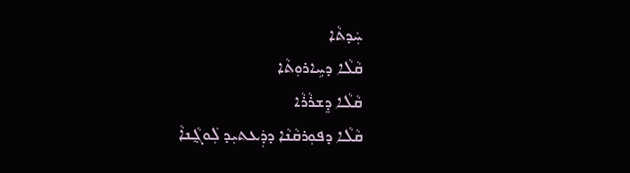ܚܲܕܬܵܐ
ܩܵܠܵܐ ܕܚܹܐܪܘܼܬܵܐ
ܩܵܠܵܐ ܕܸܫܪܵܪܵܐ
ܩܵܠܵܐ ܕܦܘܼܪܩܵܢܵܐ ܕܕܲܥܬܝܼܕ ܠܲܘܓ̰ܵܢܐܵ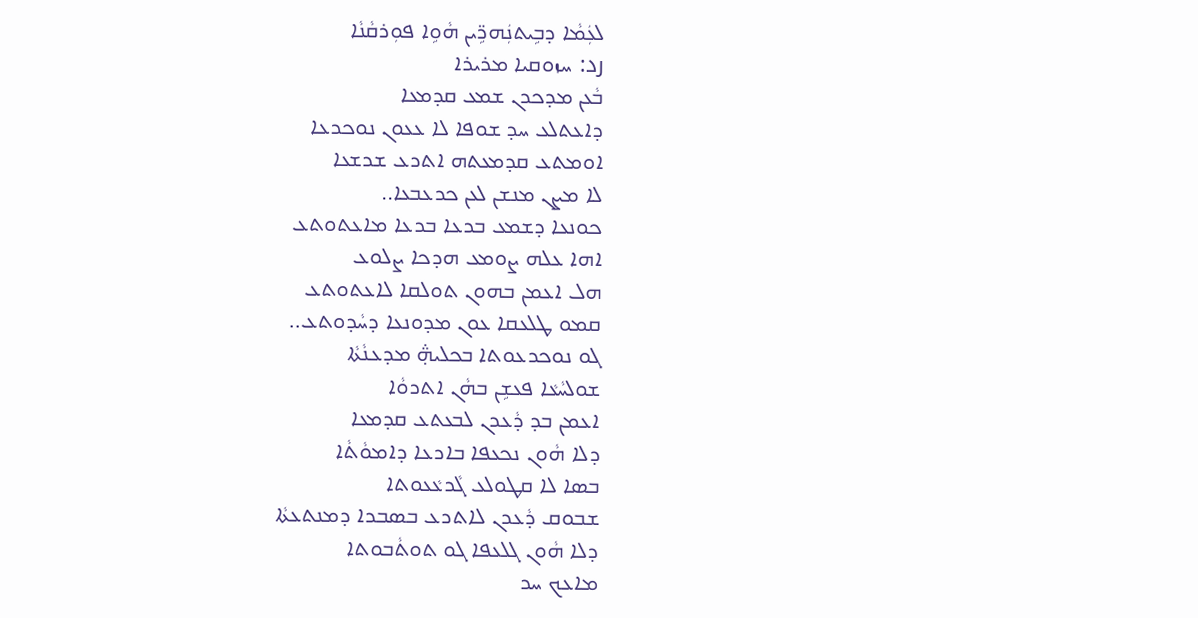ܠܥܲܡܵܐ ܕܒܹܝܬܢܲܗܪܹ̈ܝܢ ܗܵܘܹܐ ܦܘܼܪܩܵܢܵܐ
رد: ܚܙܘܩܝܐ ܡܪܝܪܐ
ܒܵܥܢ ܡܕܟܖܢ ܫܡܥ ܩܕܡܥܐ
ܕܐܥܬܠܥ ܚܕ ܫܘܦܐ ܠܐ ܥܥܘܢ ܢܘܟܖܥܐ
ܐܘܡܬܥ ܩܕܡܥܬܗ ܐܬܖܥ ܫܖܫܥܐ
ܠܐ ܡܨܢ ܡܢܫܢ ܠܥܢ ܟܖܥܒܥܐ..
ܟܘܢܥܐ ܕܫܡܥ ܒܖܥܐ ܒܖܥܐ ܡܐܥܬܘܬܥ
ܐܗܐ ܥܠܗ ܨܘܡܥ ܗܕܟܐ ܨܠܘܥ
ܗܠ ܐܥܡܢ ܒܗܘܢ ܬܘܠܩܐ ܠܐܥܬܘܬܥ
ܩܡܘ ܛܠܥܩܐ ܥܘܢ ܡܕܘܢܥܐ ܕܚܵܕܘܬܥ..
ܓܘ ܢܘܟܖܥܘܬܐ ܒܟܠܞ ܡܕܥܢܵܬܵܐ
ܫܘܠܚܵܥܵܐ ܦܥܫܹܢ ܒܗܵܢ ܐܬܖܘܵܐ
ܐܥܡܢ ܒܕ ܕܵܥܖܢ ܠܒܥܬܥ ܩܕܡܥܐ
ܕܠܐ ܗܵܘܢ ܢܟܥܦܐ ܒܐܖܥܐ ܕܐܡܘܵܬܵܐ
ܒܣܐ ܠܐ ܩܛܘܠܥ ܓܵܖܥܵܥܘܬܐ
ܫܒܘܩ ܕܵܥܖܢ ܠܐܬܖܥ ܒܣܒܖܐ ܕܡܢܬܥܬܵܐ
ܕܠܐ ܗܵܘܢ ܓܠܥܦܐ ܓܘ ܬܘܬܵܒܘܬܐ
ܡܐܥܟ ܚܖ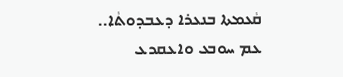ܩܵܥܡܬܐ ܒܢܥܪܐ ܕܥܒܕܘܬܵܐ..
ܥܡ ܚܘܒܥ ܘܐܥܩܖܥ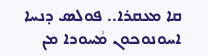ܩܐ ܡܥܩܪܐ.. ܦܘܠܣ ܕܢܚܐ
ܐܚܘܢܘܟܘܢ ܡܵܚܘܖܐ ܡܢ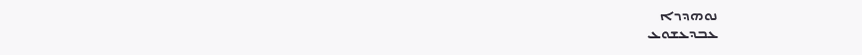ܢܘܗܕܖܐ
ܥܒܕܥܫܘܥ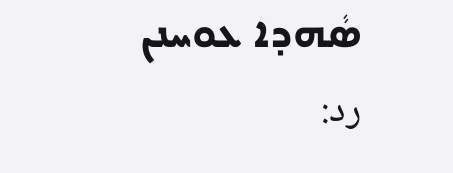ܣܵܗܕܐ ܥܘܚܢܢ
رد: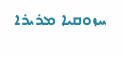ܚܙܘܩܝܐ ܡܪܝܪܐ